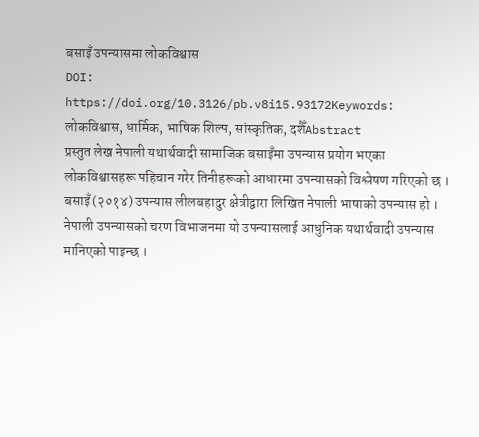बसाइँ उपन्यासमा लोकविश्वास
DOI:
https://doi.org/10.3126/pb.v8i15.93172Keywords:
लोकविश्वास, धार्मिक, भाषिक शिल्प, सांस्कृतिक, दशैँAbstract
प्रस्तुत लेख नेपाली यथार्थवादी सामाजिक बसाइँमा उपन्यास प्रयोग भएका लोकविश्वासहरू पहिचान गरेर तिनीहरूको आधारमा उपन्यासको विश्लेषण गरिएको छ । बसाइँ (२०१४) उपन्यास लीलबहादुर क्षेत्रीद्वारा लिखित नेपाली भाषाको उपन्यास हो । नेपाली उपन्यासको चरण विभाजनमा यो उपन्यासलाई आधुनिक यथार्थवादी उपन्यास मानिएको पाइन्छ ।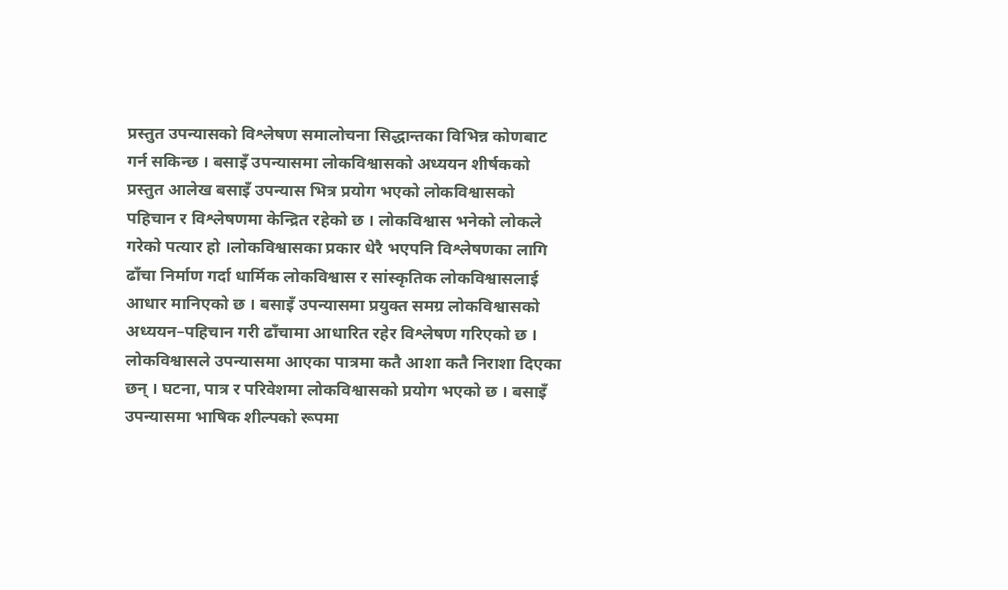प्रस्तुत उपन्यासको विश्लेषण समालोचना सिद्धान्तका विभिन्न कोणबाट गर्न सकिन्छ । बसाइँ उपन्यासमा लोकविश्वासको अध्ययन शीर्षकको प्रस्तुत आलेख बसाइँ उपन्यास भित्र प्रयोग भएको लोकविश्वासको पहिचान र विश्लेषणमा केन्द्रित रहेको छ । लोकविश्वास भनेको लोकले गरेको पत्यार हो ।लोकविश्वासका प्रकार धेरै भएपनि विश्लेषणका लागि ढाँचा निर्माण गर्दा धार्मिक लोकविश्वास र सांस्कृतिक लोकविश्वासलाई आधार मानिएको छ । बसाइँ उपन्यासमा प्रयुक्त समग्र लोकविश्वासको अध्ययन–पहिचान गरी ढाँचामा आधारित रहेर विश्लेषण गरिएको छ । लोकविश्वासले उपन्यासमा आएका पात्रमा कतै आशा कतै निराशा दिएका छन् । घटना, पात्र र परिवेशमा लोकविश्वासको प्रयोग भएको छ । बसाइँ उपन्यासमा भाषिक शील्पको रूपमा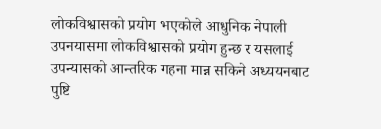लोकविश्वासको प्रयोग भएकोले आधुनिक नेपाली उपनयासमा लोकविश्वासको प्रयोग हुन्छ र यसलाई उपन्यासको आन्तरिक गहना मान्न सकिने अध्ययनबाट पुष्टि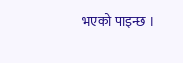भएको पाइन्छ ।